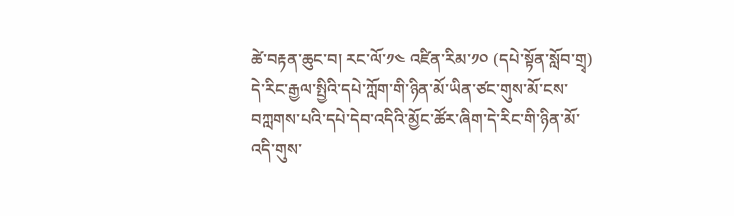ཚེ་བརྟན་ཆུང་བ། རང་ལོ་༡༤ འཛིན་རིམ་༡༠ (དཔེ་སྟོན་སློབ་གྲྭ)
དེ་རིང་རྒྱལ་སྤྱིའི་དཔེ་ཀློག་གི་ཉིན་མོ་ཡིན་ཙང་གུས་མོ་ངས་བཀླགས་པའི་དཔེ་དེབ་འདིའི་མྱོང་ཚོར་ཞིག་དེ་རིང་གི་ཉིན་མོ་འདི་གུས་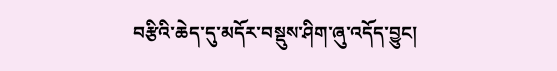བརྩིའི་ཆེད་དུ་མདོར་བསྡུས་ཤིག་ཞུ་འདོད་བྱུང།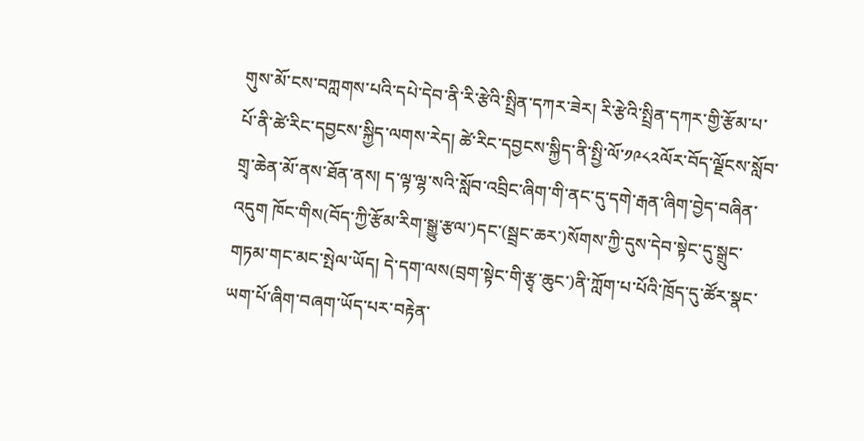གུས་མོ་ངས་བཀླགས་པའི་དཔེ་དེབ་ནི་རི་རྩེའི་སྤྲིན་དཀར་ཟེར། རི་རྩེའི་སྤྲིན་དཀར་གྱི་རྩོམ་པ་པོ་ནི་ཚེ་རིང་དབྱངས་སྐྱིད་ལགས་རེད། ཚེ་རིང་དབྱངས་སྐྱིད་ནི་སྤྱི་ལོ་༡༩༨༢ལོར་བོད་ལྗོངས་སློབ་གྲྭ་ཆེན་མོ་ནས་ཐོན་ནས། ད་ལྟ་ལྷ་སའི་སློབ་འབྲིང་ཞིག་གི་ནང་དུ་དགེ་རྒན་ཞིག་བྱེད་བཞིན་འདུག ཁོང་གིས(བོད་ཀྱི་རྩོམ་རིག་སྒྱུ་རྩལ་)དང་(སྦྲང་ཆར་)སོགས་ཀྱི་དུས་དེབ་སྟེང་དུ་སྒྲུང་གཏམ་གང་མང་སྤེལ་ཡོད། དེ་དག་ལས(བྲག་སྟེང་གི་རྩྭ་ཆུང་)ནི་ཀློག་པ་པོའི་ཁྲོད་དུ་ཚོར་སྣང་ཡག་པོ་ཞིག་བཞག་ཡོད་པར་བརྟེན་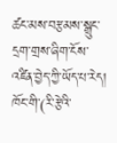ཚང་མས་བརྩམས་སྒྲུང་དྲག་གྲས་ཞིག་ངོས་འཛིན་བྱེད་ཀྱི་ཡོད་པ་རེད།
ཁོང་གི་(རི་རྩེའི་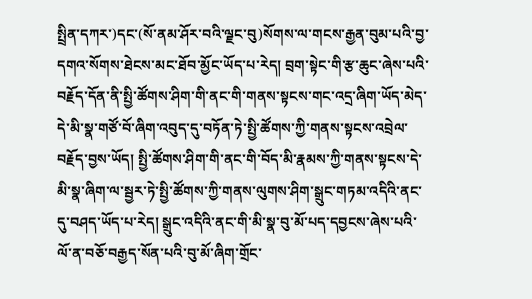སྤྲིན་དཀར་)དང་(སོ་ནམ་ཤོར་བའི་ལྗང་བུ)སོགས་ལ་གངས་རྒྱན་བུམ་པའི་བྱ་དགའ་སོགས་ཐེངས་མང་ཐོབ་མྱོང་ཡོད་པ་རེད། བྲག་སྟེང་གི་རྩ་ཆུང་ཞེས་པའི་བརྗོད་དོན་ནི་སྤྱི་ཚོགས་ཤིག་གི་ནང་གི་གནས་སྟངས་གང་འདྲ་ཞིག་ཡོད་མེད་དེ་མི་སྣ་གཙོ་བོ་ཞིག་འབུད་དུ་བཏོན་ཏེ་སྤྱི་ཚོགས་ཀྱི་གནས་སྟངས་འབྲེལ་བརྗོད་བྱས་ཡོད། སྤྱི་ཚོགས་ཤིག་གི་ནང་གི་བོད་མི་རྣམས་ཀྱི་གནས་སྟངས་དེ་མི་སྣ་ཞིག་ལ་སྦྱར་ཏེ་སྤྱི་ཚོགས་ཀྱི་གནས་ལུགས་ཤིག་སྒྲུང་གཏམ་འདིའི་ནང་དུ་བཤད་ཡོད་པ་རེད། སྒྲུང་འདིའི་ནང་གི་མི་སྣ་བུ་མོ་པད་དབྱངས་ཞེས་པའི་ལོ་ན་བཅོ་བརྒྱད་སོན་པའི་བུ་མོ་ཞིག་གྲོང་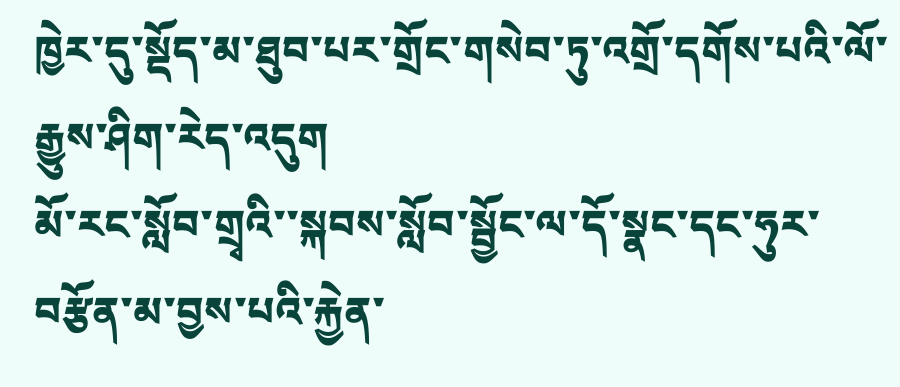ཁྱེར་དུ་སྡོད་མ་ཐུབ་པར་གྲོང་གསེབ་ཏུ་འགྲོ་དགོས་པའི་ལོ་རྒྱུས་ཤིག་རེད་འདུག
མོ་རང་སློབ་གྲྭའི་་སྐབས་སློབ་སྦྱོང་ལ་དོ་སྣང་དང་ཧུར་བརྩོན་མ་བྱས་པའི་རྐྱེན་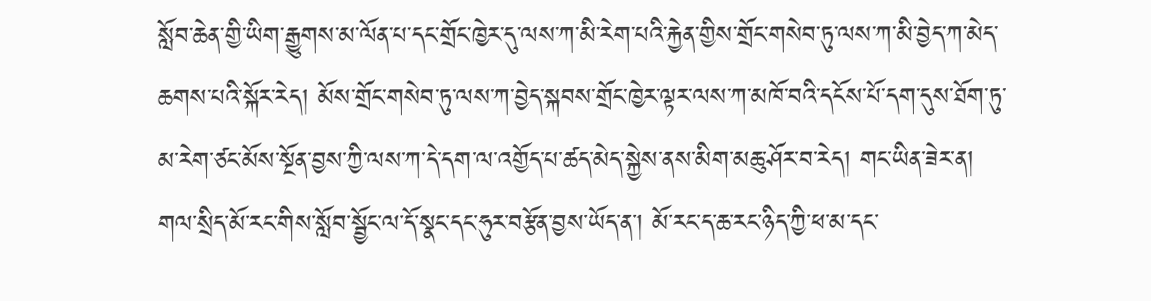སློབ་ཆེན་གྱི་ཡིག་རྒྱུགས་མ་ལོན་པ་དང་གྲོང་ཁྱེར་དུ་ལས་ཀ་མི་རེག་པའི་རྐྱེན་གྱིས་གྲོང་གསེབ་ཏུ་ལས་ཀ་མི་བྱེད་ཀ་མེད་ཆགས་པའི་སྐོར་རེད། མོས་གྲོང་གསེབ་ཏུ་ལས་ཀ་བྱེད་སྐབས་གྲོང་ཁྱེར་ལྟར་ལས་ཀ་མཁོ་བའི་དངོས་པོ་དག་དུས་ཐོག་ཏུ་མ་རེག་ཙང་མོས་སྔོན་བྱས་ཀྱི་ལས་ཀ་དེ་དག་ལ་འགྱོད་པ་ཚད་མེད་སྐྱེས་ནས་མིག་མཆུ་ཤོར་བ་རེད། གང་ཡིན་ཟེར་ན། གལ་སྲིད་མོ་རང་གིས་སློབ་སྦྱོང་ལ་དོ་སྣང་དང་ཧུར་བརྩོན་བྱས་ཡོད་ན་། མོ་རང་ད་ཆ་རང་ཉིད་ཀྱི་ཕ་མ་དང་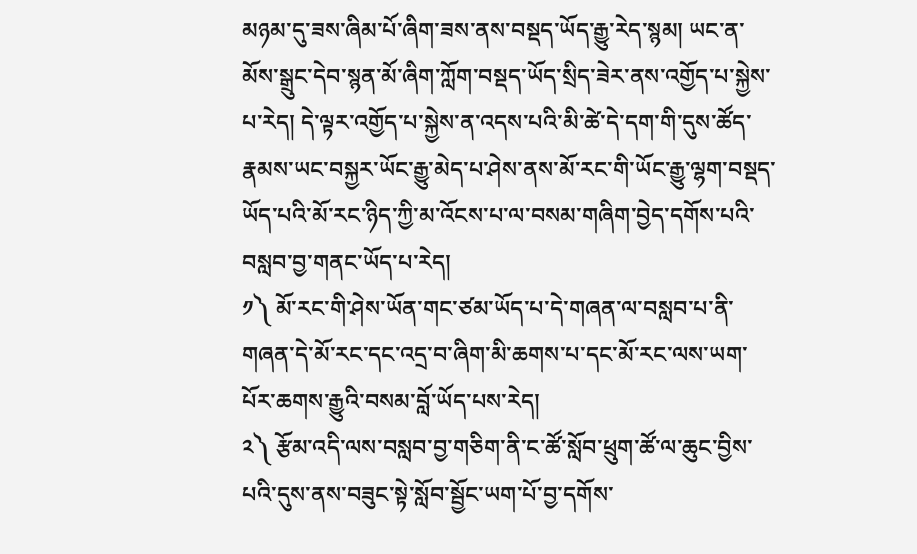མཉམ་དུ་ཟས་ཞིམ་པོ་ཞིག་ཟས་ནས་བསྡད་ཡོད་རྒྱུ་རེད་སྙམ། ཡང་ན་མོས་སྒྲུང་དེབ་སྙན་མོ་ཞིག་ཀློག་བསྡད་ཡོད་སྲིད་ཟེར་ནས་འགྱོད་པ་སྐྱེས་པ་རེད། དེ་ལྟར་འགྱོད་པ་སྐྱེས་ན་འདས་པའི་མི་ཚེ་དེ་དག་གི་དུས་ཚོད་རྣམས་ཡང་བསྐྱར་ཡོང་རྒྱུ་མེད་པ་ཤེས་ནས་མོ་རང་གི་ཡོང་རྒྱུ་ལྷག་བསྡད་ཡོད་པའི་མོ་རང་ཉིད་ཀྱི་མ་འོངས་པ་ལ་བསམ་གཞིག་བྱེད་དགོས་པའི་བསླབ་བྱ་གནང་ཡོད་པ་རེད།
༡༽ མོ་རང་གི་ཤེས་ཡོན་གང་ཙམ་ཡོད་པ་དེ་གཞན་ལ་བསླབ་པ་ནི་གཞན་དེ་མོ་རང་དང་འདྲ་བ་ཞིག་མི་ཆགས་པ་དང་མོ་རང་ལས་ཡག་པོར་ཆགས་རྒྱུའི་བསམ་བློ་ཡོད་པས་རེད།
༢༽ རྩོམ་འདི་ལས་བསླབ་བྱ་གཅིག་ནི་ང་ཚོ་སློབ་ཕྲུག་ཚོ་ལ་ཆུང་བྱིས་པའི་དུས་ནས་བཟུང་སྟེ་སློབ་སྦྱོང་ཡག་པོ་བྱ་དགོས་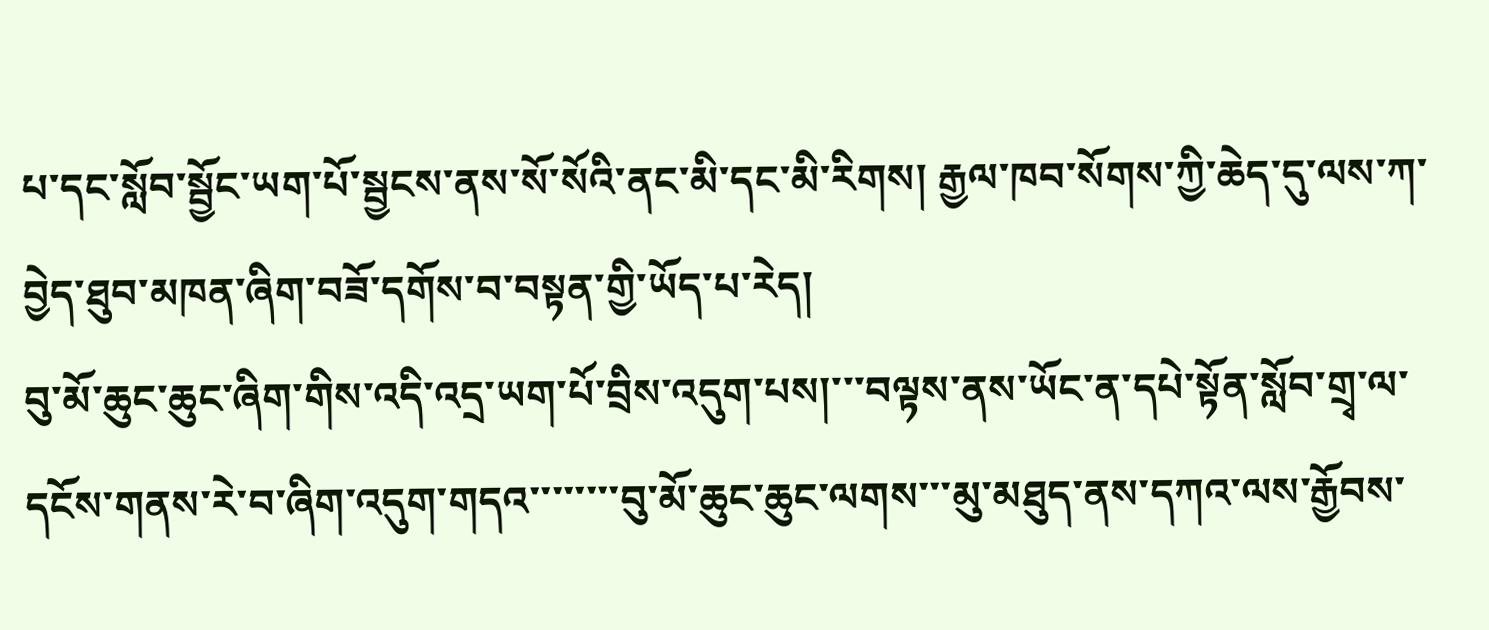པ་དང་སློབ་སྦྱོང་ཡག་པོ་སྦྱངས་ནས་སོ་སོའི་ནང་མི་དང་མི་རིགས། རྒྱལ་ཁབ་སོགས་ཀྱི་ཆེད་དུ་ལས་ཀ་བྱེད་ཐུབ་མཁན་ཞིག་བཟོ་དགོས་བ་བསྟན་གྱི་ཡོད་པ་རེད།
བུ་མོ་ཆུང་ཆུང་ཞིག་གིས་འདི་འདྲ་ཡག་པོ་བྲིས་འདུག་པས།་་་བལྟས་ནས་ཡོང་ན་དཔེ་སྟོན་སློབ་གྲྭ་ལ་དངོས་གནས་རེ་བ་ཞིག་འདུག་གདའ་་་་་་་་བུ་མོ་ཆུང་ཆུང་ལགས་་་མུ་མཐུད་ནས་དཀའ་ལས་རྒྱོབས་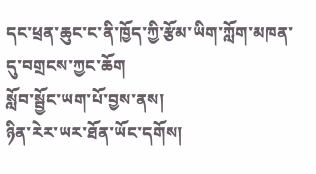དང་ཕྲན་ཆུང་ང་ནི་ཁྱོད་ཀྱི་རྩོམ་ཡིག་ཀློག་མཁན་དུ་བགྲངས་ཀྱང་ཆོག
སློབ་སྦྱོང་ཡག་པོ་བྱས་ནས།
ཉིན་རེར་ཡར་ཐོན་ཡོང་དགོས།